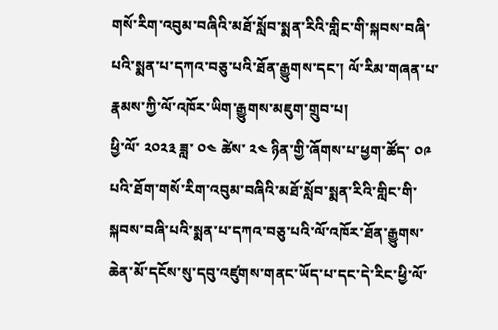གསོ་རིག་འབུམ་བཞིའི་མཐོ་སློབ་སྨན་རིའི་གླིང་གི་སྐབས་བཞི་པའི་སྨན་པ་དཀའ་བཅུ་པའི་ཐོན་རྒྱུགས་དང་། ལོ་རིམ་གཞན་པ་རྣམས་ཀྱི་ལོ་འཁོར་ཡིག་རྒྱུགས་མཇུག་གྲུབ་པ།
ཕྱི་ལོ་ ༢༠༢༣ ཟླ་ ༠༤ ཚེས་ ༢༤ ཉིན་གྱི་ཞོགས་པ་ཕྱག་ཚོད་ ༠༩ པའི་ཐོག་གསོ་རིག་འབུམ་བཞིའི་མཐོ་སློབ་སྨན་རིའི་གླིང་གི་སྐབས་བཞི་པའི་སྨན་པ་དཀའ་བཅུ་པའི་ལོ་འཁོར་ཐོན་རྒྱུགས་ཆེན་མོ་དངོས་སུ་དབུ་འཛུགས་གནང་ཡོད་པ་དང་དེ་རིང་ཕྱི་ལོ་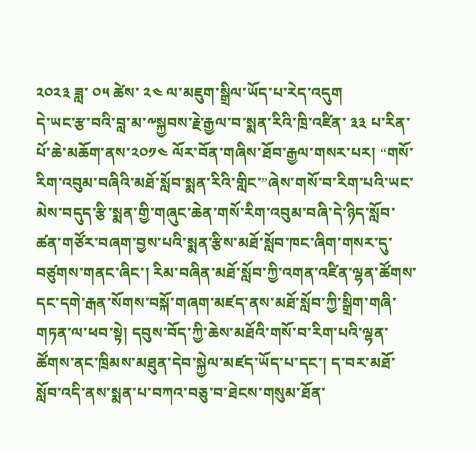༢༠༢༣ ཟླ་ ༠༥ ཚེས་ ༢༤ ལ་མཇུག་སྒྲིལ་ཡོད་པ་རེད་འདུག
དེ་ཡང་རྩ་བའི་བླ་མ་༸སྐྱབས་རྗེ་རྒྱལ་བ་སྨན་རིའི་ཁྲི་འཛིན་ ༣༣ པ་རིན་པོ་ཆེ་མཆོག་ནས་༢༠༡༤ ལོར་བོན་གཞིས་ཐོབ་རྒྱལ་གསར་པར། “གསོ་རིག་འབུམ་བཞིའི་མཐོ་སློབ་སྨན་རིའི་གླིང་”ཞེས་གསོ་བ་རིག་པའི་ཡང་མེས་བདུད་རྩི་སྨན་གྱི་གཞུང་ཆེན་གསོ་རིག་འབུམ་བཞི་དེ་ཉིད་སློབ་ཚན་གཙོར་བཞག་བྱས་པའི་སྨན་རྩིས་མཐོ་སློབ་ཁང་ཞིག་གསར་དུ་བཙུགས་གནང་ཞིང་། རིམ་བཞིན་མཐོ་སློབ་ཀྱི་འགན་འཛིན་ལྷན་ཚོགས་དང་དགེ་རྒན་སོགས་བསྐོ་གཞག་མཛད་ནས་མཐོ་སློབ་ཀྱི་སྒྲིག་གཞི་གཏན་ལ་ཕབ་སྟེ། དབུས་བོད་ཀྱི་ཆེས་མཐོའི་གསོ་བ་རིག་པའི་ལྷན་ཚོགས་ནང་ཁྲིམས་མཐུན་དེབ་སྐྱེལ་མཛད་ཡོད་པ་དང་། ད་བར་མཐོ་སློབ་འདི་ནས་སྨན་པ་བཀའ་བཅུ་བ་ཐེངས་གསུམ་ཐོན་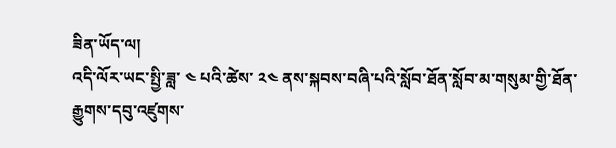ཟིན་ཡོད་ལ།
འདི་ལོར་ཡང་སྤྱི་ཟླ་ ༤ པའི་ཚེས་ ༢༤ ནས་སྐབས་བཞི་པའི་སློབ་ཐོན་སློབ་མ་གསུམ་གྱི་ཐོན་རྒྱུགས་དབུ་འཛུགས་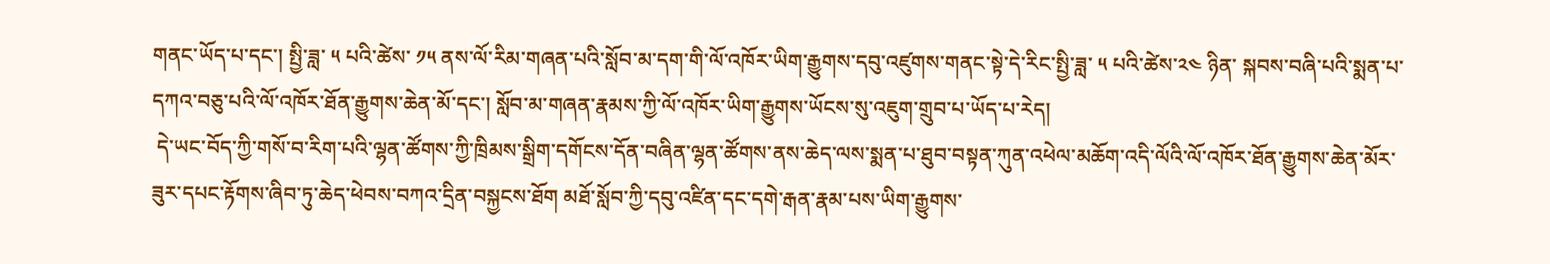གནང་ཡོད་པ་དང་། སྤྱི་ཟླ་ ༥ པའི་ཚེས་ ༡༥ ནས་ལོ་རིམ་གཞན་པའི་སློབ་མ་དག་གི་ལོ་འཁོར་ཡིག་རྒྱུགས་དབུ་འཛུགས་གནང་སྟེ་དེ་རིང་སྤྱི་ཟླ་ ༥ པའི་ཚེས་༢༤ ཉིན་ སྐབས་བཞི་པའི་སྨན་པ་དཀའ་བཅུ་པའི་ལོ་འཁོར་ཐོན་རྒྱུགས་ཆེན་མོ་དང་། སློབ་མ་གཞན་རྣམས་ཀྱི་ལོ་འཁོར་ཡིག་རྒྱུགས་ཡོངས་སུ་འཇུག་གྲུབ་པ་ཡོད་པ་རེད།
 དེ་ཡང་བོད་ཀྱི་གསོ་བ་རིག་པའི་ལྷན་ཚོགས་ཀྱི་ཁྲིམས་སྒྲིག་དགོངས་དོན་བཞིན་ལྷན་ཚོགས་ནས་ཆེད་ལས་སྨན་པ་ཐུབ་བསྟན་ཀུན་འཕེལ་མཆོག་འདི་ལོའི་ལོ་འཁོར་ཐོན་རྒྱུགས་ཆེན་མོར་ཟུར་དཔང་རྟོགས་ཞིབ་ཏུ་ཆེད་ཕེབས་བཀའ་དྲིན་བསྐྱངས་ཐོག མཐོ་སློབ་ཀྱི་དབུ་འཛིན་དང་དགེ་རྒན་རྣམ་པས་ཡིག་རྒྱུགས་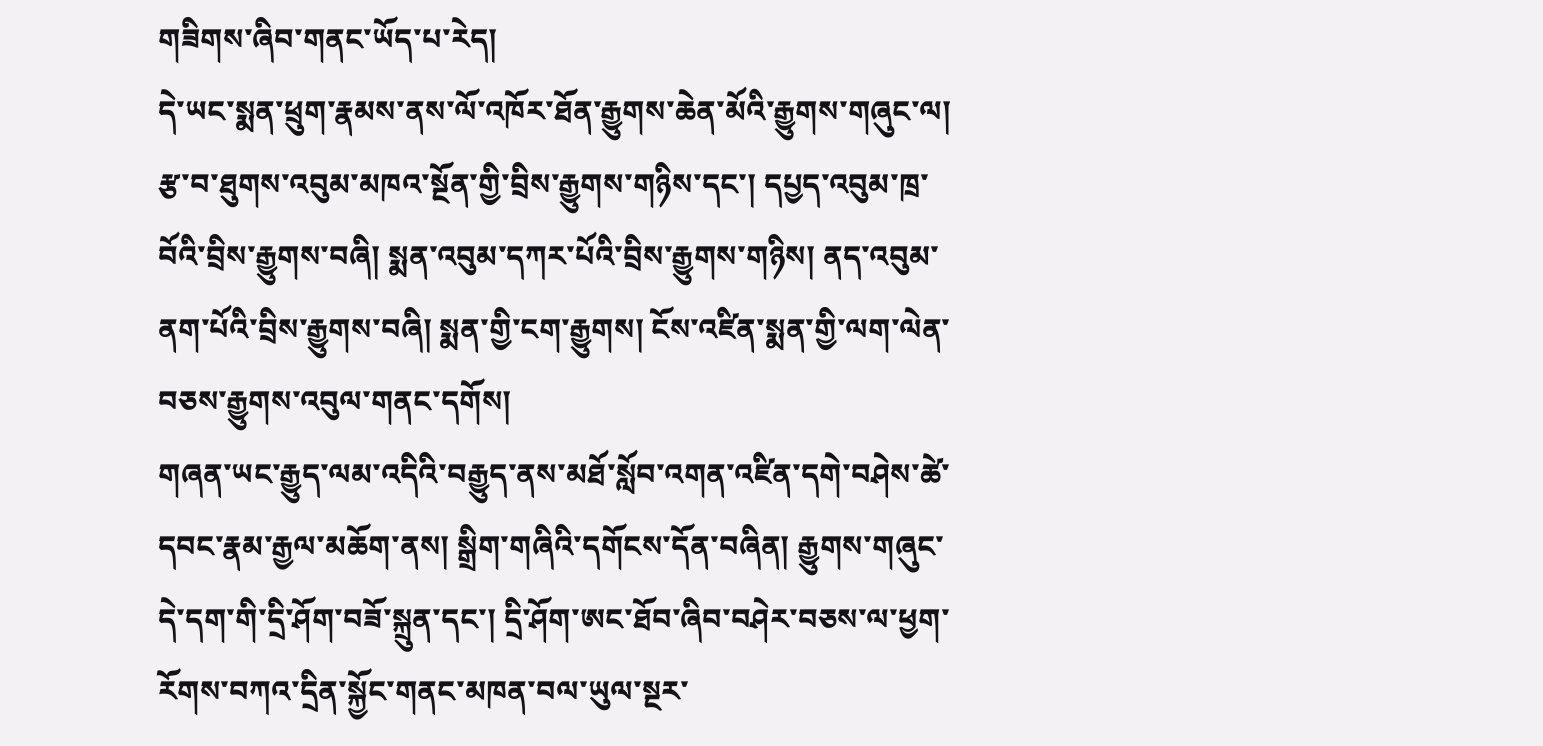གཟིགས་ཞིབ་གནང་ཡོད་པ་རེད།
དེ་ཡང་སྨན་ཕྲུག་རྣམས་ནས་ལོ་འཁོར་ཐོན་རྒྱུགས་ཆེན་མོའི་རྒྱུགས་གཞུང་ལ། རྩ་བ་ཐུགས་འབུམ་མཁའ་སྔོན་གྱི་བྲིས་རྒྱུགས་གཉིས་དང་། དཔྱད་འབུམ་ཁྲ་བོའི་བྲིས་རྒྱུགས་བཞི། སྨན་འབུམ་དཀར་པོའི་བྲིས་རྒྱུགས་གཉིས། ནད་འབུམ་ནག་པོའི་བྲིས་རྒྱུགས་བཞི། སྨན་གྱི་ངག་རྒྱུགས། ངོས་འཛིན་སྨན་གྱི་ལག་ལེན་བཅས་རྒྱུགས་འབུལ་གནང་དགོས།
གཞན་ཡང་རྒྱུད་ལམ་འདིའི་བརྒྱུད་ནས་མཐོ་སློབ་འགན་འཛིན་དགེ་བཤེས་ཚེ་དབང་རྣམ་རྒྱལ་མཆོག་ནས། སྒྲིག་གཞིའི་དགོངས་དོན་བཞིན། རྒྱུགས་གཞུང་དེ་དག་གི་དྲི་ཤོག་བཟོ་སྐྲུན་དང་། དྲི་ཤོག་ཨང་ཐོབ་ཞིབ་བཤེར་བཅས་ལ་ཕྱག་རོགས་བཀའ་དྲིན་སྐྱོང་གནང་མཁན་བལ་ཡུལ་སྔར་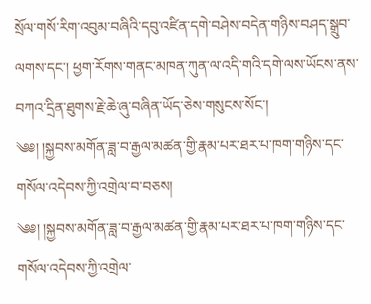སྲོལ་གསོ་རིག་འབུམ་བཞིའི་དབུ་འཛིན་དགེ་བཤེས་བདེན་གཉིས་བཤད་སྒྲུབ་ལགས་དང་། ཕྱག་རོགས་གནང་མཁན་ཀུན་ལ་འདི་གའི་དགེ་ལས་ཡོངས་ནས་བཀའ་དྲིན་ཐུགས་རྗེ་ཆེ་ཞུ་བཞིན་ཡོད་ཅེས་གསུངས་སོང་།
༄༅། །སྐྱབས་མགོན་ཟླ་བ་རྒྱལ་མཚན་གྱི་རྣམ་པར་ཐར་པ་ཁག་གཉིས་དང་གསོལ་འདེབས་ཀྱི་འགྲེལ་བ་བཅས།
༄༅། །སྐྱབས་མགོན་ཟླ་བ་རྒྱལ་མཚན་གྱི་རྣམ་པར་ཐར་པ་ཁག་གཉིས་དང་གསོལ་འདེབས་ཀྱི་འགྲེལ་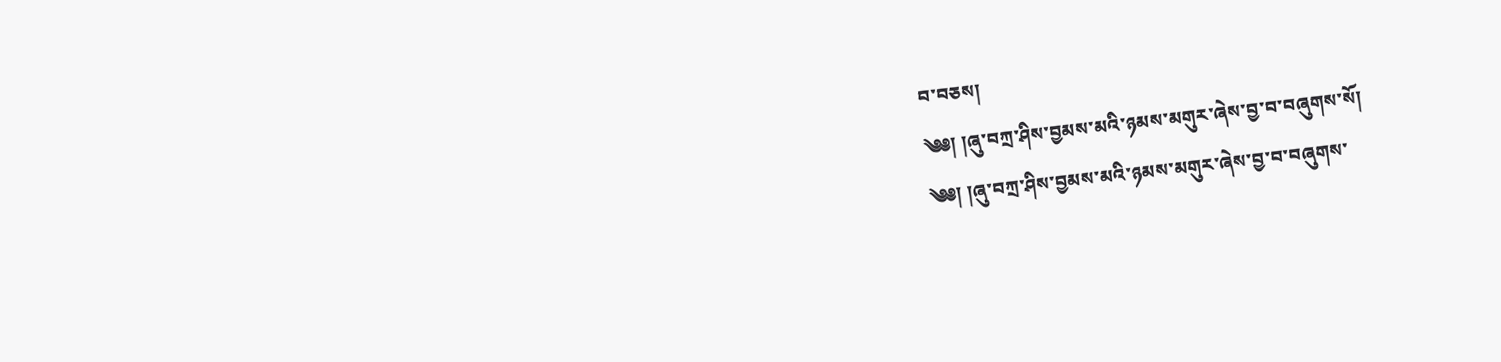བ་བཅས།
༄༅། །ཞུ་བཀྲ་ཤིས་བྱམས་མའི་ཉམས་མགུར་ཞེས་བྱ་བ་བཞུགས་སོ།
༄༅། །ཞུ་བཀྲ་ཤིས་བྱམས་མའི་ཉམས་མགུར་ཞེས་བྱ་བ་བཞུགས་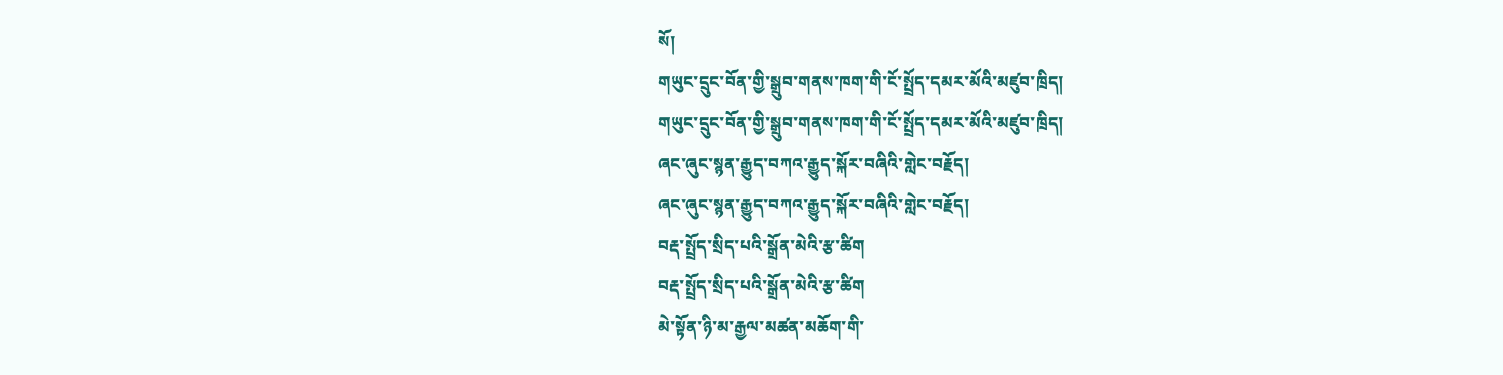སོ།
གཡུང་དྲུང་བོན་གྱི་སྒྲུབ་གནས་ཁག་གི་ངོ་སྤྲོད་དམར་མོའི་མཛུབ་ཁྲིད།
གཡུང་དྲུང་བོན་གྱི་སྒྲུབ་གནས་ཁག་གི་ངོ་སྤྲོད་དམར་མོའི་མཛུབ་ཁྲིད།
ཞང་ཞུང་སྙན་རྒྱུད་བཀའ་རྒྱུད་སྐོར་བཞིའི་གླེང་བརྗོད།
ཞང་ཞུང་སྙན་རྒྱུད་བཀའ་རྒྱུད་སྐོར་བཞིའི་གླེང་བརྗོད།
བརྡ་སྤྲོད་སྲིད་པའི་སྒྲོན་མེའི་རྩ་ཚིག
བརྡ་སྤྲོད་སྲིད་པའི་སྒྲོན་མེའི་རྩ་ཚིག
མེ་སྟོན་ཉི་མ་རྒྱལ་མཚན་མཆོག་གི་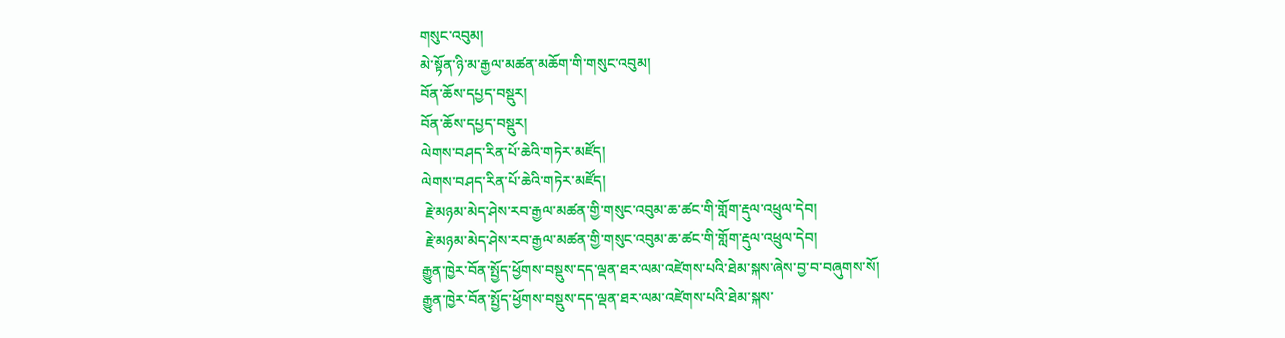གསུང་འབུམ།
མེ་སྟོན་ཉི་མ་རྒྱལ་མཚན་མཆོག་གི་གསུང་འབུམ།
བོན་ཆོས་དཔྱད་བསྡུར།
བོན་ཆོས་དཔྱད་བསྡུར།
ལེགས་བཤད་རིན་པོ་ཆེའི་གཏེར་མཛོད།
ལེགས་བཤད་རིན་པོ་ཆེའི་གཏེར་མཛོད།
 རྗེ་མཉམ་མེད་ཤེས་རབ་རྒྱལ་མཚན་གྱི་གསུང་འབུམ་ཆ་ཚང་གི་གློག་རྡུལ་འཕྲུལ་དེབ།
 རྗེ་མཉམ་མེད་ཤེས་རབ་རྒྱལ་མཚན་གྱི་གསུང་འབུམ་ཆ་ཚང་གི་གློག་རྡུལ་འཕྲུལ་དེབ།
རྒྱུན་ཁྱེར་བོན་སྤྱོད་ཕྱོགས་བསྡུས་དད་ལྡན་ཐར་ལམ་འཛེགས་པའི་ཐེམ་སྐས་ཞེས་བྱ་བ་བཞུགས་སོ།
རྒྱུན་ཁྱེར་བོན་སྤྱོད་ཕྱོགས་བསྡུས་དད་ལྡན་ཐར་ལམ་འཛེགས་པའི་ཐེམ་སྐས་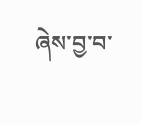ཞེས་བྱ་བ་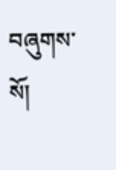བཞུགས་སོ།